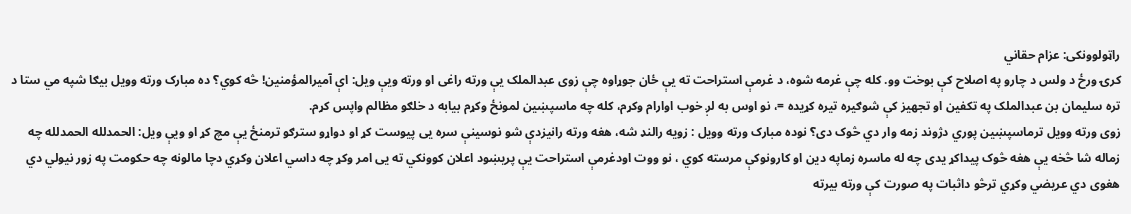راټولوونکی: عزام حقاني
کرۍ ورځ د ولس د چارو په اصلاح کې بوخت وو. کله چې غرمه شوه، د غرمې استراحت ته یې ځان جوړاوه چې زوی عبدالملک یې ورته راغی او ورته ویې ویل: اې آمیرالمؤمنین! څه کوي؟ ده مبارک ورته وویل بیګا شپه مي ستا د تره سلیمان بن عبدالملک په تکفین او تجهیز کې شوګیره تیره کړيده =، نو اوس به لږ خوب اوارام وکړم، کله چه ماسپښین لمونځ وکړم بیابه د خلګو مظالم واپس کړم.
زوی ورته وویل ترماسپښین پوري دژوند زمه وار دي څوک دی؟ نوده مبارک ورته وویل : زویه رالنډ شه، هغه ورته رانیزدې شو نوسینې سره یی پیوست کړ او دواړو سترګو ترمنځ یې مچ کړ او ویې ویل: الحمدلله الحمدلله چه زماله شا څخه یې هغه څوک پیداکړ یدی چه له ماسره زماپه دین او کارونوکې مرسته کوي ، نو ووت اودغرمې استراحت یې پریښود اعلان کوونکي ته یی امر وکړ چه داسي اعلان وکړي دچا مالونه چه حکومت په زور نیولي دي هغوی دي عریضي وکړي ترڅو داثبات په صورت کې ورته بیرته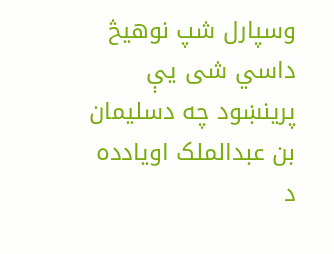وسپارل شپ نوهیڅ داسي شی یې پرینښود چه دسلیمان بن عبدالملک اویادده د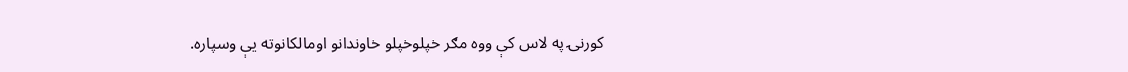کورنۍ په لاس کې ووه مګر خپلوخپلو خاوندانو اومالکانوته یې وسپاره.